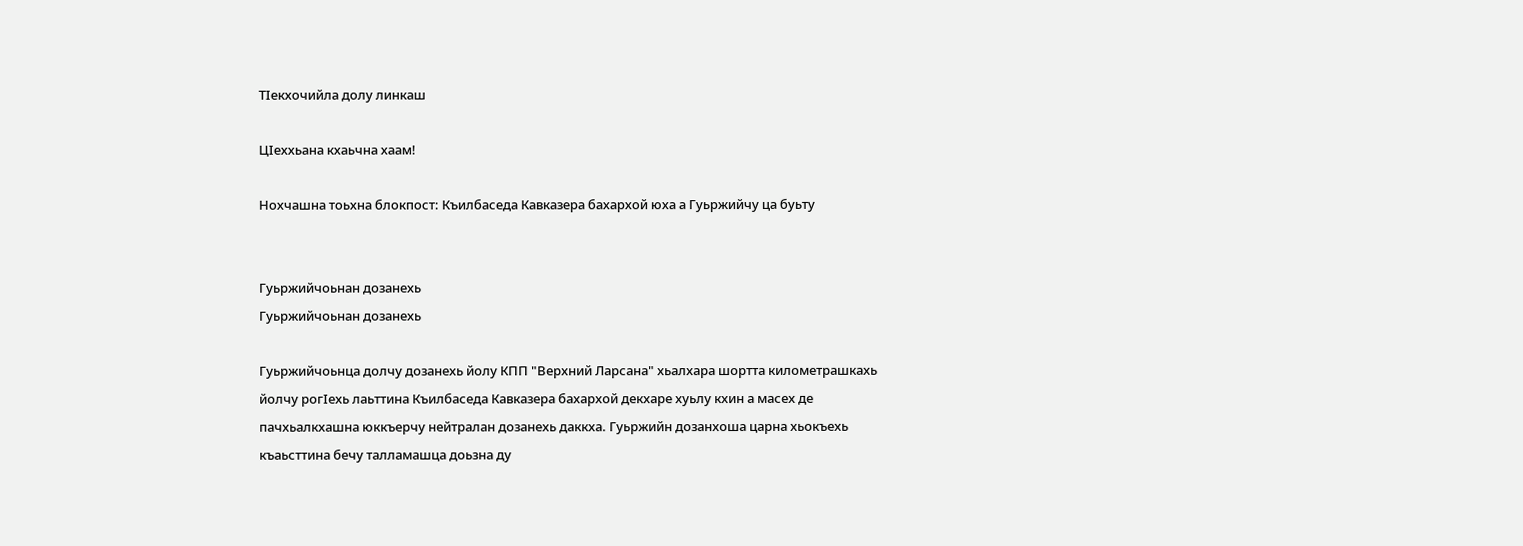ТIекхочийла долу линкаш

ЦIеххьана кхаьчна хаам!

Нохчашна тоьхна блокпост: Къилбаседа Кавказера бахархой юха а Гуьржийчу ца буьту


Гуьржийчоьнан дозанехь
Гуьржийчоьнан дозанехь

Гуьржийчоьнца долчу дозанехь йолу КПП "Верхний Ларсана" хьалхара шортта километрашкахь йолчу рогIехь лаьттина Къилбаседа Кавказера бахархой декхаре хуьлу кхин а масех де пачхьалкхашна юккъерчу нейтралан дозанехь даккха. Гуьржийн дозанхоша царна хьокъехь къаьсттина бечу талламашца доьзна ду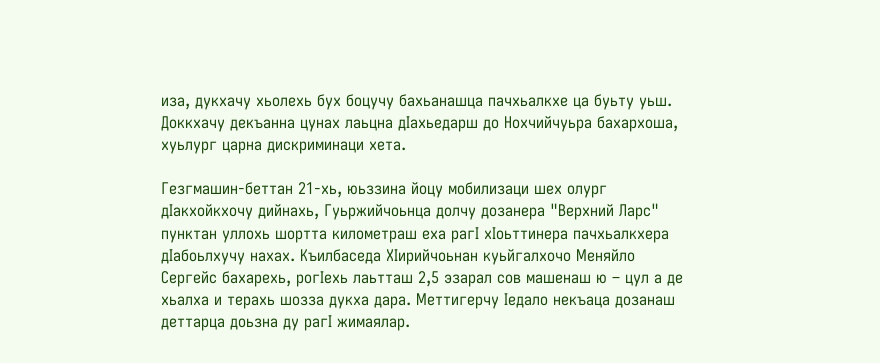иза, дукхачу хьолехь бух боцучу бахьанашца пачхьалкхе ца буьту уьш. Доккхачу декъанна цунах лаьцна дIахьедарш до Нохчийчуьра бахархоша, хуьлург царна дискриминаци хета.

Гезгмашин-беттан 21-хь, юьззина йоцу мобилизаци шех олург дIакхойкхочу дийнахь, Гуьржийчоьнца долчу дозанера "Верхний Ларс" пунктан уллохь шортта километраш еха рагI хIоьттинера пачхьалкхера дIабоьлхучу нахах. Къилбаседа ХIирийчоьнан куьйгалхочо Меняйло Сергейс бахарехь, рогIехь лаьтташ 2,5 эзарал сов машенаш ю – цул а де хьалха и терахь шозза дукха дара. Меттигерчу Iедало некъаца дозанаш деттарца доьзна ду рагI жимаялар.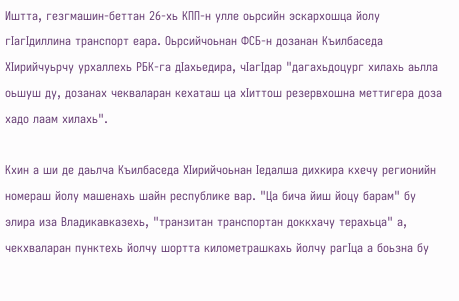Иштта, гезгмашин-беттан 26-хь КПП-н улле оьрсийн эскархошца йолу гIагIдиллина транспорт еара. Оьрсийчоьнан ФСБ-н дозанан Къилбаседа ХIирийчуьрчу урхаллехь РБК-га дIахьедира, чIагIдар "дагахьдоцург хилахь аьлла оьшуш ду, дозанах чекваларан кехаташ ца хIиттош резервхошна меттигера доза хадо лаам хилахь".

Кхин а ши де даьлча Къилбаседа ХIирийчоьнан Iедалша дихкира кхечу регионийн номераш йолу машенахь шайн республике вар. "Ца бича йиш йоцу барам" бу элира иза Владикавказехь, "транзитан транспортан доккхачу терахьца" а, чекхваларан пунктехь йолчу шортта километрашкахь йолчу рагIца а боьзна бу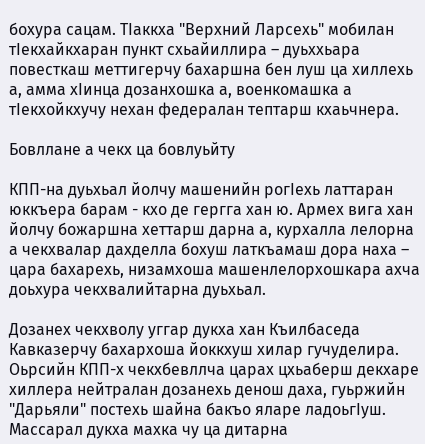бохура сацам. ТIаккха "Верхний Ларсехь" мобилан тIекхайкхаран пункт схьайиллира – дуьххьара повесткаш меттигерчу бахаршна бен луш ца хиллехь а, амма хIинца дозанхошка а, военкомашка а тIекхойкхучу нехан федералан тептарш кхаьчнера.

Бовллане а чекх ца бовлуьйту

КПП-на дуьхьал йолчу машенийн рогIехь латтаран юккъера барам - кхо де гергга хан ю. Армех вига хан йолчу божаршна хеттарш дарна а, курхалла лелорна а чекхвалар дахделла бохуш латкъамаш дора наха – цара бахарехь, низамхоша машенлелорхошкара ахча доьхура чекхвалийтарна дуьхьал.

Дозанех чекхволу уггар дукха хан Къилбаседа Кавказерчу бахархоша йоккхуш хилар гучуделира. Оьрсийн КПП-х чекхбевллча царах цхьаберш декхаре хиллера нейтралан дозанехь денош даха, гуьржийн "Дарьяли" постехь шайна бакъо яларе ладоьгIуш. Массарал дукха махка чу ца дитарна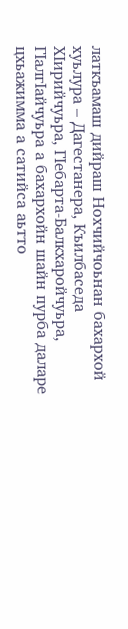латкъамаш дийраш Нохчийчоьнан бахархой хуьлура – Дагестанера, Къилбаседа ХIирийчуьра, ГIебарта-Балкхаройчуьра, ГIалгIайчуьра а бахархойн шайн пурба даларе цхьажимма а сатийса аьтто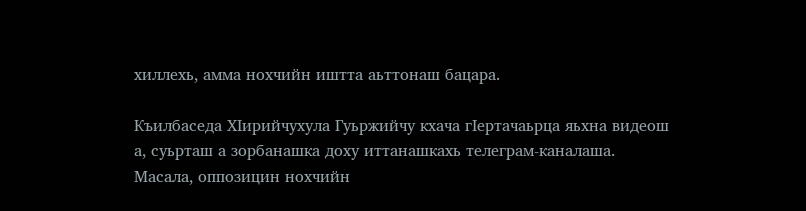хиллехь, амма нохчийн иштта аьттонаш бацара.

Къилбаседа ХIирийчухула Гуьржийчу кхача гIертачаьрца яьхна видеош а, суьрташ а зорбанашка доху иттанашкахь телеграм-каналаша. Масала, оппозицин нохчийн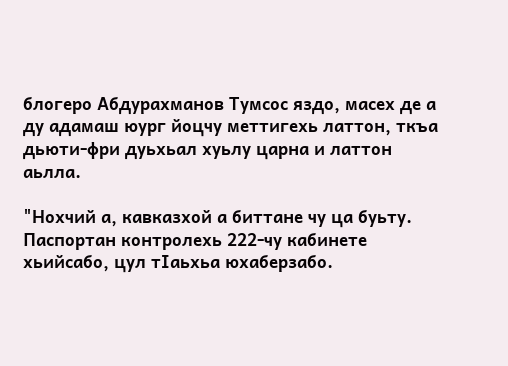блогеро Абдурахманов Тумсос яздо, масех де а ду адамаш юург йоцчу меттигехь латтон, ткъа дьюти-фри дуьхьал хуьлу царна и латтон аьлла.

"Нохчий а, кавказхой а биттане чу ца буьту. Паспортан контролехь 222-чу кабинете хьийсабо, цул тIаьхьа юхаберзабо.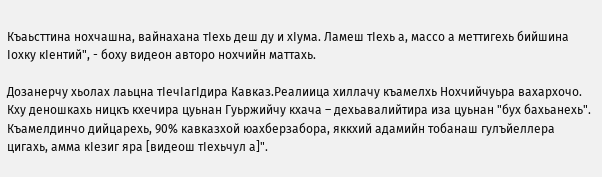Къаьсттина нохчашна, вайнахана тIехь деш ду и хIума. Ламеш тIехь а, массо а меттигехь бийшина Iохку кIентий", - боху видеон авторо нохчийн маттахь.

Дозанерчу хьолах лаьцна тIечIагIдира Кавказ.Реалиица хиллачу къамелхь Нохчийчуьра вахархочо. Кху деношкахь ницкъ кхечира цуьнан Гуьржийчу кхача – дехьавалийтира иза цуьнан "бух бахьанехь". Къамелдинчо дийцарехь, 90% кавказхой юахберзабора, яккхий адамийн тобанаш гулъйеллера цигахь, амма кIезиг яра [видеош тIехьчул а]".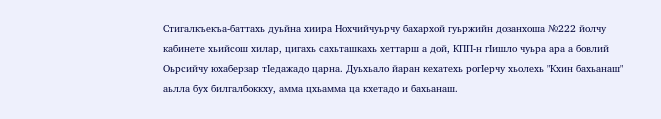Стигалкъекъа-баттахь дуьйна хиира Нохчийчуьрчу бахархой гуьржийн дозанхоша №222 йолчу кабинете хьийсош хилар, цигахь сахьташкахь хеттарш а дой, КПП-н гIишло чуьра ара а бовлий Оьрсийчу юхаберзар тIедажадо царна. Дуьхьало йаран кехатехь рогIерчу хьолехь "Кхин бахьанаш" аьлла бух билгалбоккху, амма цхьамма ца кхетадо и бахьанаш.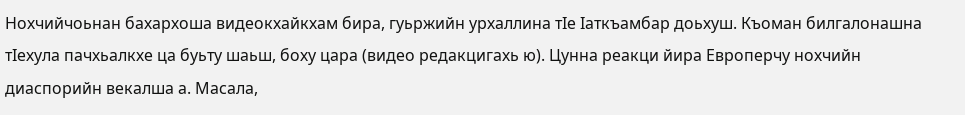Нохчийчоьнан бахархоша видеокхайкхам бира, гуьржийн урхаллина тIе Iаткъамбар доьхуш. Къоман билгалонашна тIехула пачхьалкхе ца буьту шаьш, боху цара (видео редакцигахь ю). Цунна реакци йира Европерчу нохчийн диаспорийн векалша а. Масала,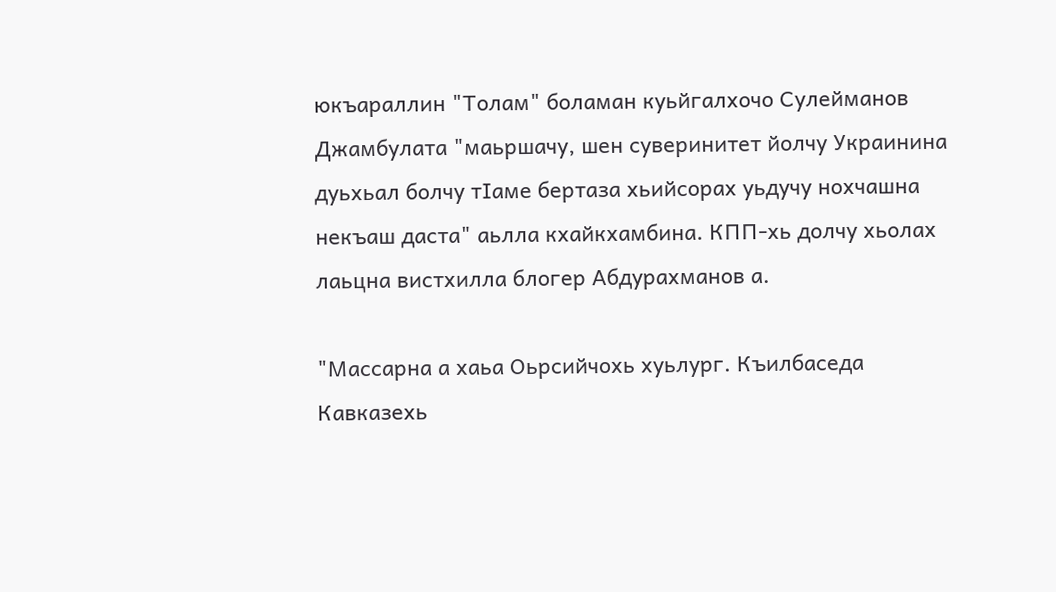юкъараллин "Толам" боламан куьйгалхочо Сулейманов Джамбулата "маьршачу, шен суверинитет йолчу Украинина дуьхьал болчу тIаме бертаза хьийсорах уьдучу нохчашна некъаш даста" аьлла кхайкхамбина. КПП-хь долчу хьолах лаьцна вистхилла блогер Абдурахманов а.

"Массарна а хаьа Оьрсийчохь хуьлург. Къилбаседа Кавказехь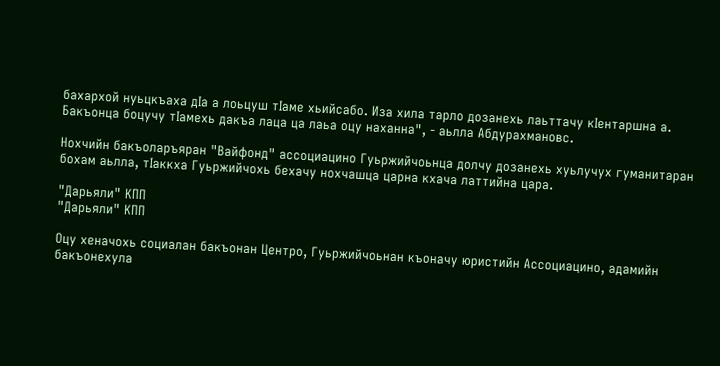бахархой нуьцкъаха дIа а лоьцуш тIаме хьийсабо. Иза хила тарло дозанехь лаьттачу кIентаршна а. Бакъонца боцучу тIамехь дакъа лаца ца лаьа оцу наханна", - аьлла Абдурахмановс.

Нохчийн бакъоларъяран "Вайфонд" ассоциацино Гуьржийчоьнца долчу дозанехь хуьлучух гуманитаран бохам аьлла, тIаккха Гуьржийчохь бехачу нохчашца царна кхача латтийна цара.

"Дарьяли" КПП
"Дарьяли" КПП

Оцу хеначохь социалан бакъонан Центро, Гуьржийчоьнан къоначу юристийн Ассоциацино, адамийн бакъонехула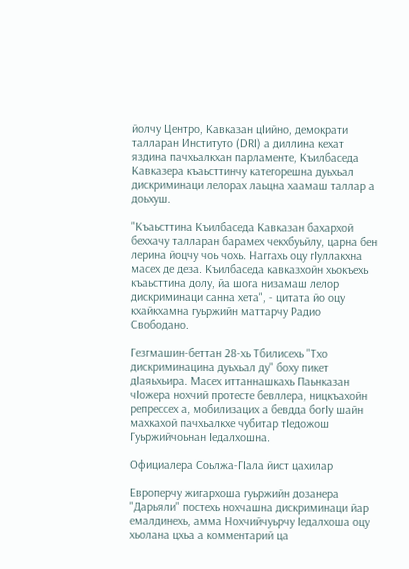йолчу Центро, Кавказан цIийно, демократи талларан Институто (DRI) а диллина кехат яздина пачхьалкхан парламенте, Къилбаседа Кавказера къаьсттинчу категорешна дуьхьал дискриминаци лелорах лаьцна хаамаш таллар а доьхуш.

"Къаьсттина Къилбаседа Кавказан бахархой беххачу талларан барамех чекхбуьйлу, царна бен лерина йоцчу чоь чохь. Наггахь оцу гIуллакхна масех де деза. Къилбаседа кавказхойн хьокъехь къаьсттина долу, йа шога низамаш лелор дискриминаци санна хета", - цитата йо оцу кхайкхамна гуьржийн маттарчу Радио Свободано.

Гезгмашин-беттан 28-хь Тбилисехь "Тхо дискриминацина дуьхьал ду" боху пикет дIаяьхьира. Масех иттаннашкахь Паьнказан чIожера нохчий протесте бевллера, ницкъахойн репрессех а, мобилизацих а бевдда богIу шайн махкахой пачхьалкхе чубитар тIедожош Гуьржийчоьнан Iедалхошна.

Официалера Соьлжа-ГIала йист цахилар

Европерчу жигархоша гуьржийн дозанера "Дарьяли" постехь нохчашна дискриминаци йар емалдинехь, амма Нохчийчуьрчу Iедалхоша оцу хьолана цхьа а комментарий ца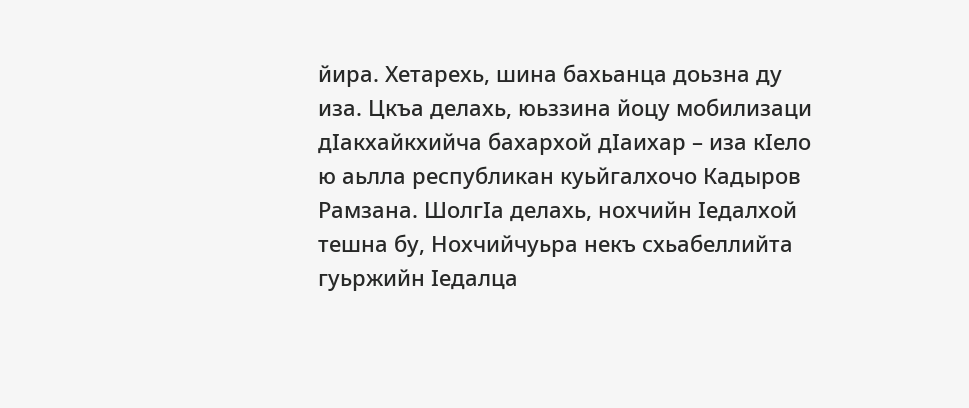йира. Хетарехь, шина бахьанца доьзна ду иза. Цкъа делахь, юьззина йоцу мобилизаци дIакхайкхийча бахархой дIаихар – иза кIело ю аьлла республикан куьйгалхочо Кадыров Рамзана. ШолгIа делахь, нохчийн Iедалхой тешна бу, Нохчийчуьра некъ схьабеллийта гуьржийн Iедалца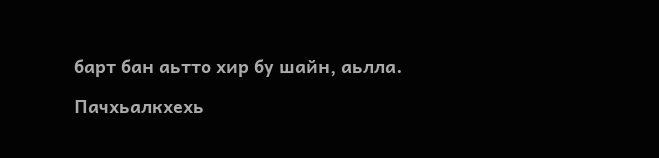барт бан аьтто хир бу шайн, аьлла.

Пачхьалкхехь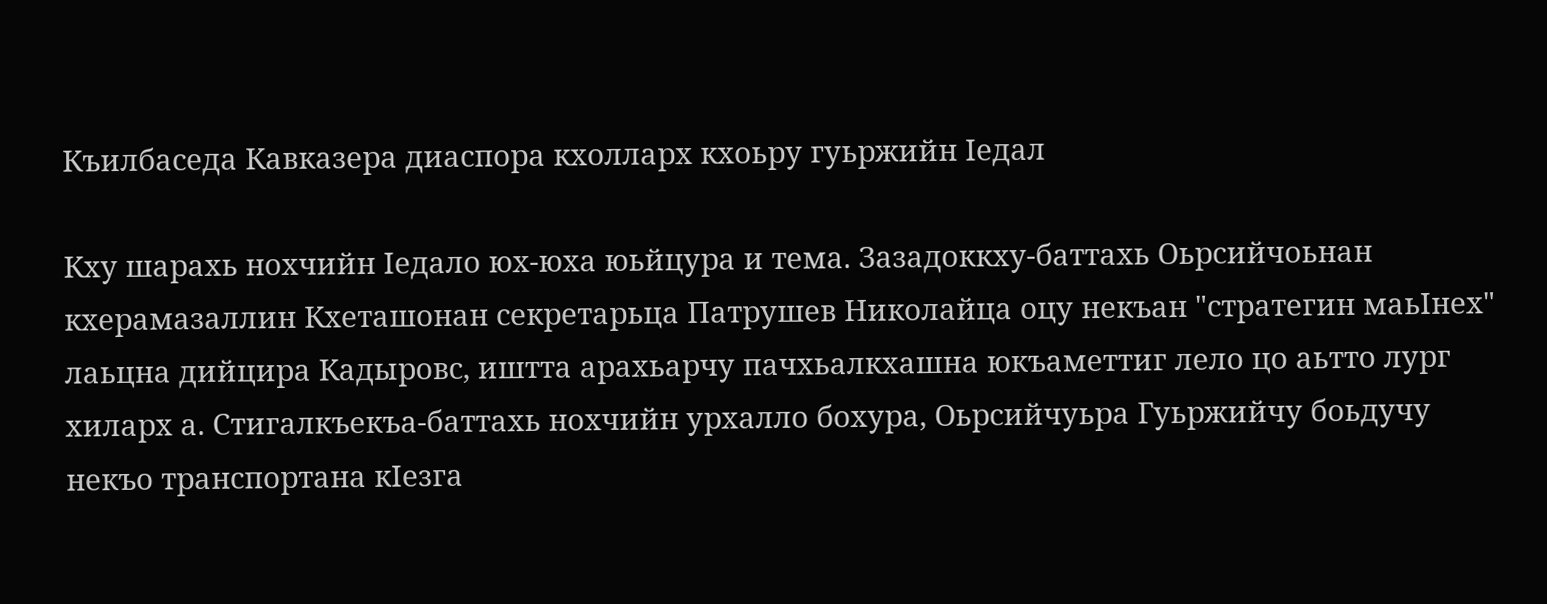Къилбаседа Кавказера диаспора кхолларх кхоьру гуьржийн Iедал

Кху шарахь нохчийн Iедало юх-юха юьйцура и тема. Зазадоккху-баттахь Оьрсийчоьнан кхерамазаллин Кхеташонан секретарьца Патрушев Николайца оцу некъан "стратегин маьIнех" лаьцна дийцира Кадыровс, иштта арахьарчу пачхьалкхашна юкъаметтиг лело цо аьтто лург хиларх а. Стигалкъекъа-баттахь нохчийн урхалло бохура, Оьрсийчуьра Гуьржийчу боьдучу некъо транспортана кIезга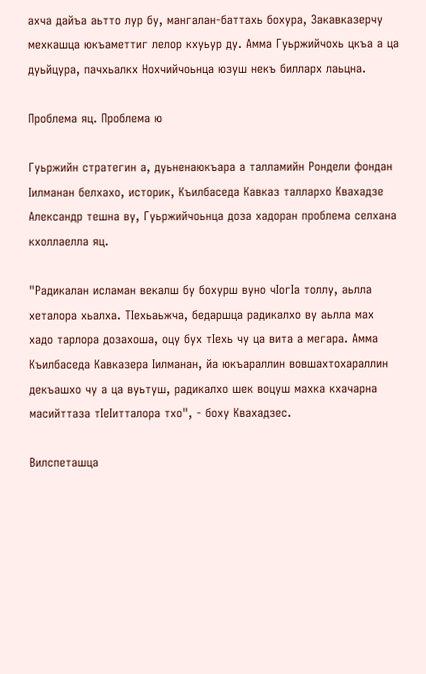ахча дайъа аьтто лур бу, мангалан-баттахь бохура, Закавказерчу мехкашца юкъаметтиг лелор кхуьур ду. Амма Гуьржийчохь цкъа а ца дуьйцура, пачхьалкх Нохчийчоьнца юзуш некъ билларх лаьцна.

Проблема яц. Проблема ю

Гуьржийн стратегин а, дуьненаюкъара а талламийн Рондели фондан Iилманан белхахо, историк, Къилбаседа Кавказ таллархо Квахадзе Александр тешна ву, Гуьржийчоьнца доза хадоран проблема селхана кхоллаелла яц.

"Радикалан исламан векалш бу бохурш вуно чIогIа толлу, аьлла хеталора хьалха. ТIехьаьжча, бедаршца радикалхо ву аьлла мах хадо тарлора дозахоша, оцу бух тIехь чу ца вита а мегара. Амма Къилбаседа Кавказера Iилманан, йа юкъараллин вовшахтохараллин декъашхо чу а ца вуьтуш, радикалхо шек воцуш махка кхачарна масийттаза тIеIитталора тхо", - боху Квахадзес.

Вилспеташца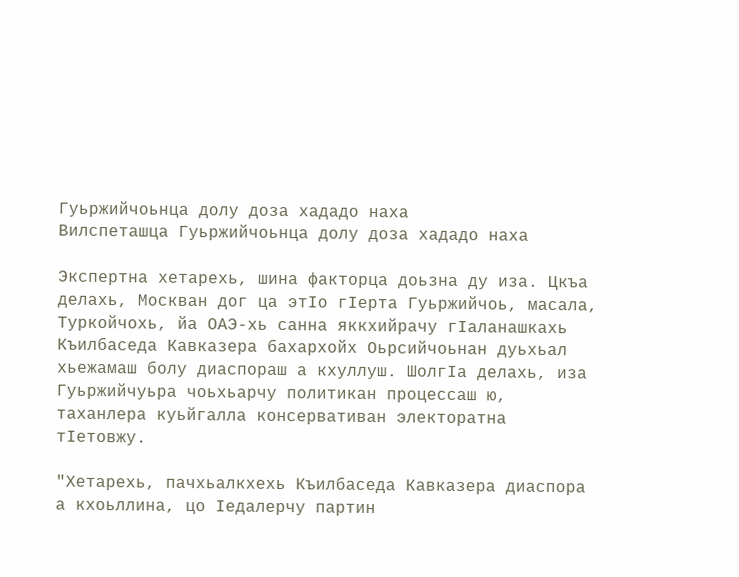Гуьржийчоьнца долу доза хададо наха
Вилспеташца Гуьржийчоьнца долу доза хададо наха

Экспертна хетарехь, шина факторца доьзна ду иза. Цкъа делахь, Москван дог ца этIо гIерта Гуьржийчоь, масала, Туркойчохь, йа ОАЭ-хь санна яккхийрачу гIаланашкахь Къилбаседа Кавказера бахархойх Оьрсийчоьнан дуьхьал хьежамаш болу диаспораш а кхуллуш. ШолгIа делахь, иза Гуьржийчуьра чоьхьарчу политикан процессаш ю, таханлера куьйгалла консервативан электоратна тIетовжу.

"Хетарехь, пачхьалкхехь Къилбаседа Кавказера диаспора а кхоьллина, цо Iедалерчу партин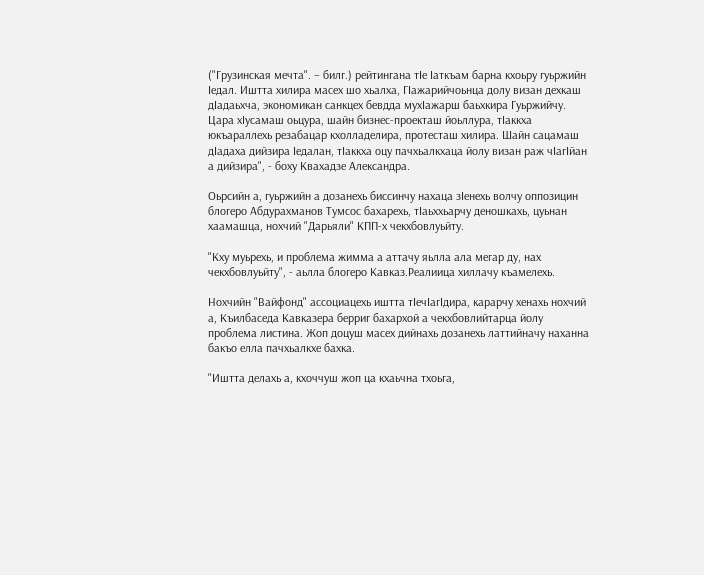("Грузинская мечта". – билг.) рейтингана тIе Iаткъам барна кхоьру гуьржийн Iедал. Иштта хилира масех шо хьалха, ГIажарийчоьнца долу визан дехкаш дIадаьхча, экономикан санкцех бевдда мухIажарш баьхкира Гуьржийчу. Цара хIусамаш оьцура, шайн бизнес-проекташ йоьллура, тIаккха юкъараллехь резабацар кхолладелира, протесташ хилира. Шайн сацамаш дIадаха дийзира Iедалан, тIаккха оцу пачхьалкхаца йолу визан раж чIагIйан а дийзира", - боху Квахадзе Александра.

Оьрсийн а, гуьржийн а дозанехь биссинчу нахаца зIенехь волчу оппозицин блогеро Абдурахманов Тумсос бахарехь, тIаьххьарчу деношкахь, цуьнан хаамашца, нохчий "Дарьяли" КПП-х чекхбовлуьйту.

"Кху муьрехь, и проблема жимма а аттачу яьлла ала мегар ду, нах чекхбовлуьйту", - аьлла блогеро Кавказ.Реалиица хиллачу къамелехь.

Нохчийн "Вайфонд" ассоциацехь иштта тIечIагIдира, карарчу хенахь нохчий а, Къилбаседа Кавказера берриг бахархой а чекхбовлийтарца йолу проблема листина. Жоп доцуш масех дийнахь дозанехь латтийначу наханна бакъо елла пачхьалкхе бахка.

"Иштта делахь а, кхоччуш жоп ца кхаьчна тхоьга,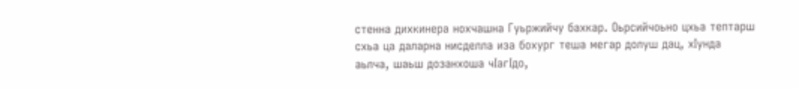стенна дихкинера нохчашна Гуьржийчу бахкар. Оьрсийчоьно цхьа тептарш схьа ца даларна нисделла иза бохург теша мегар долуш дац, хIунда аьлча, шаьш дозанхоша чIагIдо,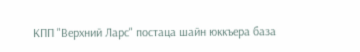КПП "Верхний Ларс" постаца шайн юккъера база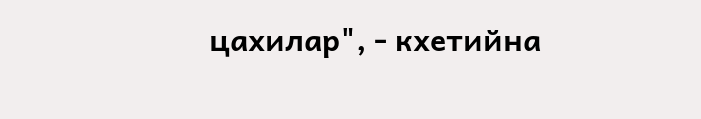цахилар", - кхетийна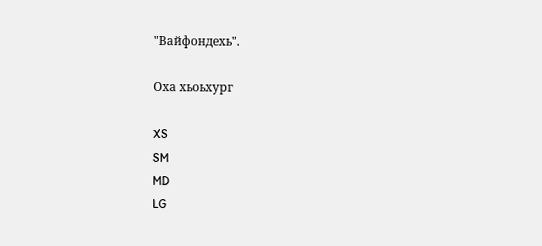"Вайфондехь".

Оха хьоьхург

XS
SM
MD
LG